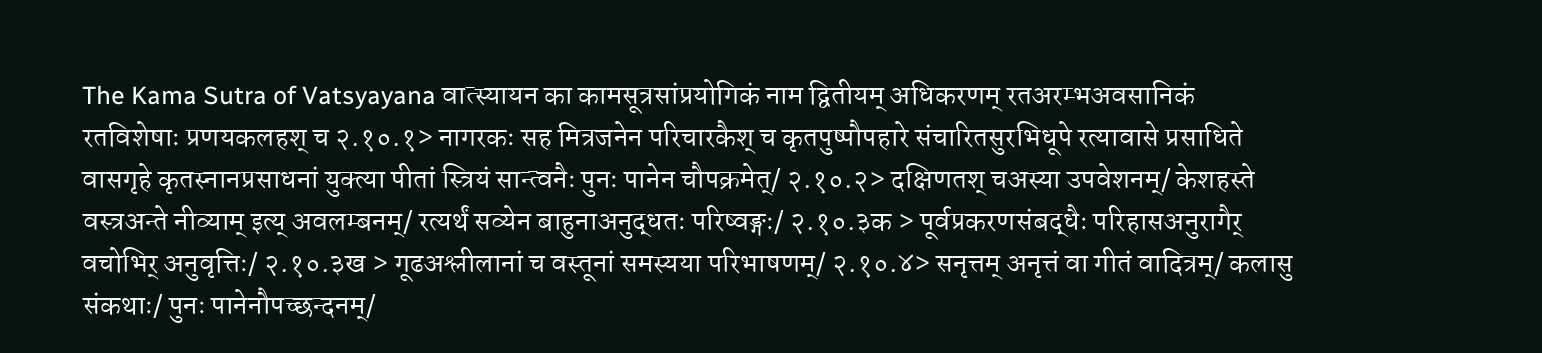The Kama Sutra of Vatsyayana वात्स्यायन का कामसूत्रसांप्रयोगिकं नाम द्वितीयम् अधिकरणम् रतअरम्भअवसानिकं रतविशेषाः प्रणयकलहश् च २.१०.१> नागरकः सह मित्रजनेन परिचारकैश् च कृतपुष्पौपहारे संचारितसुरभिधूपे रत्यावासे प्रसाधिते वासगृहे कृतस्नानप्रसाधनां युक्त्या पीतां स्त्रियं सान्त्वनैः पुनः पानेन चौपक्रमेत्/ २.१०.२> दक्षिणतश् चअस्या उपवेशनम्/ केशहस्ते वस्त्रअन्ते नीव्याम् इत्य् अवलम्बनम्/ रत्यर्थं सव्येन बाहुनाअनुद्धतः परिष्वङ्गः/ २.१०.३क > पूर्वप्रकरणसंबद्धैः परिहासअनुरागैर् वचोभिर् अनुवृत्तिः/ २.१०.३ख > गूढअश्लीलानां च वस्तूनां समस्यया परिभाषणम्/ २.१०.४> सनृत्तम् अनृत्तं वा गीतं वादित्रम्/ कलासु संकथाः/ पुनः पानेनौपच्छन्दनम्/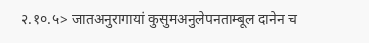२.१०.५> जातअनुरागायां कुसुमअनुलेपनताम्बूल दानेन च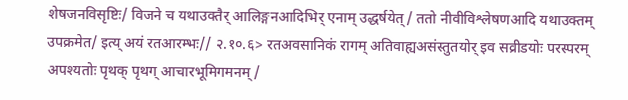शेषजनविसृष्टिः/ विजने च यथाउक्तैर् आलिङ्गनआदिभिर् एनाम् उद्धर्षयेत्/ ततो नीवीविश्लेषणआदि यथाउक्तम् उपक्रमेत/ इत्य् अयं रतआरम्भः// २.१०.६> रतअवसानिकं रागम् अतिवाह्यअसंस्तुतयोर् इव सव्रीडयोः परस्परम् अपश्यतोः पृथक् पृथग् आचारभूमिगमनम्/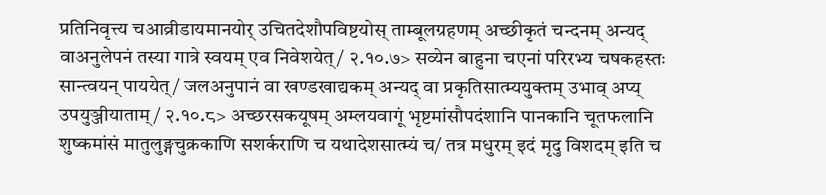प्रतिनिवृत्त्य चआव्रीडायमानयोर् उचितदेशौपविष्टयोस् ताम्बूलग्रहणम् अच्छीकृतं चन्दनम् अन्यद् वाअनुलेपनं तस्या गात्रे स्वयम् एव निवेशयेत्/ २.१०.७> सव्येन बाहुना चएनां परिरभ्य चषकहस्तः सान्त्वयन् पाययेत्/ जलअनुपानं वा खण्डखाद्यकम् अन्यद् वा प्रकृतिसात्म्ययुक्तम् उभाव् अप्य् उपयुञ्जीयाताम्/ २.१०.८> अच्छरसकयूषम् अम्लयवागूं भृष्टमांसौपदंशानि पानकानि चूतफलानि शुष्कमांसं मातुलुङ्गचुक्रकाणि सशर्कराणि च यथादेशसात्म्यं च/ तत्र मधुरम् इदं मृदु विशदम् इति च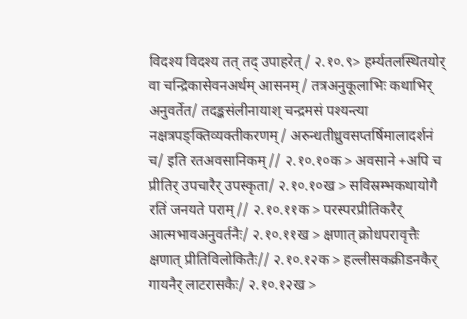विदश्य विदश्य तत् तद् उपाहरेत्/ २.१०.९> हर्म्यतलस्थितयोर् वा चन्द्रिकासेवनअर्थम् आसनम्/ तत्रअनुकूलाभिः कथाभिर् अनुवर्तेत/ तदङ्कसंलीनायाश् चन्द्रमसं पश्यन्त्या नक्षत्रपङ्क्तिव्यक्तीकरणम्/ अरुन्धतीध्रुवसप्तर्षिमालादर्शनं च/ इति रतअवसानिकम्// २.१०.१०क > अवसाने +अपि च प्रीतिर् उपचारैर् उपस्कृता/ २.१०.१०ख > सविस्रम्भकथायोगै रतिं जनयते पराम्// २.१०.११क > परस्परप्रीतिकरैर् आत्मभावअनुवर्तनैः/ २.१०.११ख > क्षणात् क्रोधपरावृत्तैः क्षणात् प्रीतिविलोकितैः// २.१०.१२क > हल्लीसकक्रीडनकैर् गायनैर् लाटरासकैः/ २.१०.१२ख >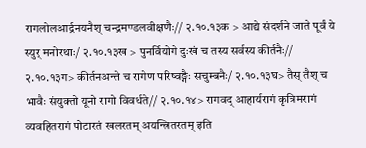रागलोलआर्द्रनयनैश् चन्द्रमण्डलवीक्षणैः// २.१०.१३क > आद्ये संदर्शने जाते पूर्वं ये स्युर् मनोरथाः/ २.१०.१३ख > पुनर्वियोगे दुःखं च तस्य सर्वस्य कीर्तनैः// २.१०.१३ग> कीर्तनअन्ते च रागेण परिष्वङ्गैः सचुम्बनैः/ २.१०.१३घ> तैस् तैश् च भावैः संयुक्तो यूनो रागो विवर्धते// २.१०.१४> रागवद् आहार्यरागं कृत्रिमरागं व्यवहितरागं पोटारतं खलरतम् अयन्त्रितरतम् इति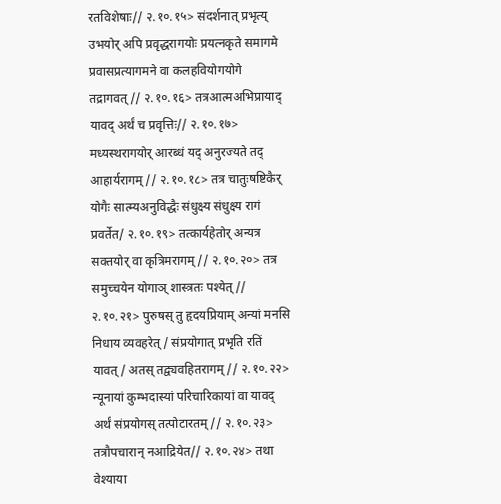रतविशेषाः// २.१०.१५> संदर्शनात् प्रभृत्य् उभयोर् अपि प्रवृद्धरागयोः प्रयत्नकृते समागमे प्रवासप्रत्यागमने वा कलहवियोगयोगे तद्रागवत्// २.१०.१६> तत्रआत्मअभिप्रायाद् यावद् अर्थं च प्रवृत्तिः// २.१०.१७> मध्यस्थरागयोर् आरब्धं यद् अनुरज्यते तद् आहार्यरागम्// २.१०.१८> तत्र चातुःषष्टिकैर् योगैः सात्म्यअनुविद्धैः संधुक्ष्य संधुक्ष्य रागं प्रवर्तेत/ २.१०.१९> तत्कार्यहेतोर् अन्यत्र सक्तयोर् वा कृत्रिमरागम्// २.१०.२०> तत्र समुच्चयेन योगाञ् शास्त्रतः पश्येत्// २.१०.२१> पुरुषस् तु हृदयप्रियाम् अन्यां मनसि निधाय व्यवहरेत्/ संप्रयोगात् प्रभृति रतिं यावत्/ अतस् तद्व्यवहितरागम्// २.१०.२२> न्यूनायां कुम्भदास्यां परिचारिकायां वा यावद् अर्थं संप्रयोगस् तत्पोटारतम्// २.१०.२३> तत्रौपचारान् नआद्रियेत// २.१०.२४> तथा वेश्याया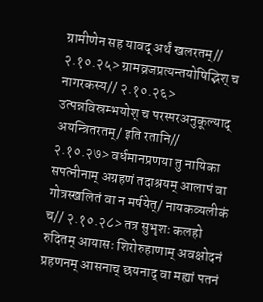ग्रामीणेन सह यावद् अर्थं खलरतम्// २.१०.२५> ग्रामव्रजप्रत्यन्तयोषिद्भिश् च नागरकस्य// २.१०.२६> उत्पन्नविस्रम्भयोश् च परस्परअनुकूल्याद् अयन्त्रितरतम्/ इति रतानि// २.१०.२७> वर्धमानप्रणया तु नायिका सपत्नीनाम् अग्रहणं तदाश्रयम् आलापं वा गोत्रस्खलितं वा न मर्षयेत्/ नायकव्यलीकं च// २.१०.२८> तत्र सुभृशः कलहो रुदितम् आयासः शिरोरुहाणाम् अवक्षोदनं प्रहणनम् आसनाच् छयनाद् वा मह्यां पतनं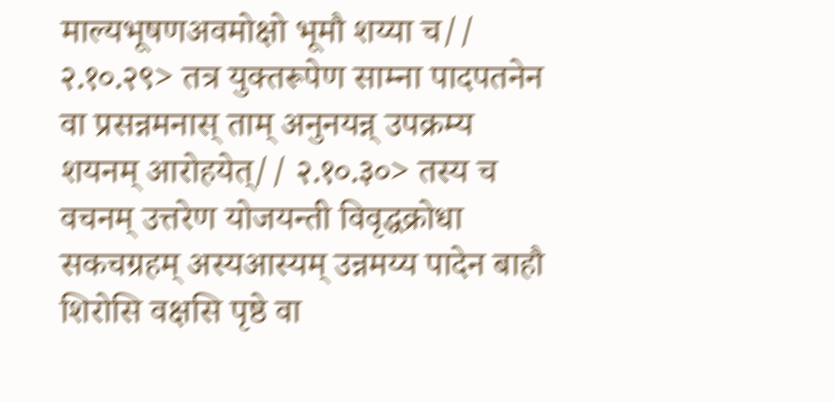माल्यभूषणअवमोक्षो भूमौ शय्या च// २.१०.२९> तत्र युक्तरूपेण साम्ना पादपतनेन वा प्रसन्नमनास् ताम् अनुनयन्न् उपक्रम्य शयनम् आरोहयेत्// २.१०.३०> तस्य च वचनम् उत्तरेण योजयन्ती विवृद्धक्रोधा सकचग्रहम् अस्यआस्यम् उन्नमय्य पादेन बाहौ शिरोसि वक्षसि पृष्ठे वा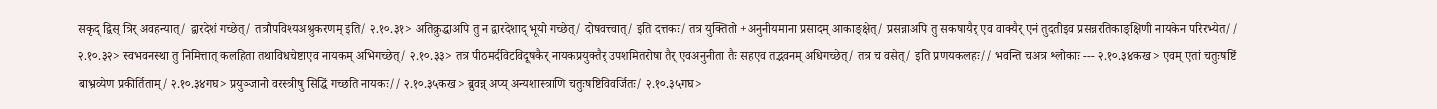सकृद् द्विस् त्रिर् अवहन्यात्/ द्वारदेशं गच्छेत्/ तत्रौपविश्यअश्रुकरणम् इति/ २.१०.३१> अतिक्रुद्धाअपि तु न द्वारदेशाद् भूयो गच्छेत्/ दोषवत्त्वात्/ इति दत्तकः/ तत्र युक्तितो +अनुनीयमाना प्रसादम् आकाङ्क्षेत्/ प्रसन्नाअपि तु सकषायैर् एव वाक्यैर् एनं तुदतीइव प्रसन्नरतिकाङ्क्षिणी नायकेन परिरभ्येत// २.१०.३२> स्वभवनस्था तु निमित्तात् कलहिता तथाविधचेष्टाएव नायकम् अभिगच्छेत्/ २.१०.३३> तत्र पीठमर्दविटविदूषकैर् नायकप्रयुक्तैर् उपशमितरोषा तैर् एवअनुनीता तैः सहएव तद्भवनम् अधिगच्छेत्/ तत्र च वसेत्/ इति प्रणयकलहः// भवन्ति चअत्र श्लोकाः --- २.१०.३४कख> एवम् एतां चतुःषष्टिं बाभ्रव्येण प्रकीर्तिताम्/ २.१०.३४गघ> प्रयुञ्जानो वरस्त्रीषु सिद्धिं गच्छति नायकः// २.१०.३५कख> ब्रुवन्न् अप्य् अन्यशास्त्राणि चतुःषष्टिविवर्जितः/ २.१०.३५गघ>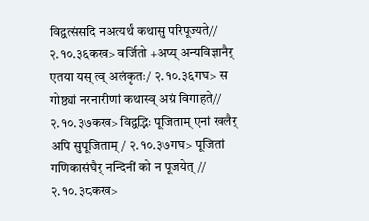विद्वत्संसदि नअत्यर्थं कथासु परिपूज्यते// २.१०.३६कख> वर्जितो +अप्य् अन्यविज्ञानैर् एतया यस् त्व् अलंकृतः/ २.१०.३६गघ> स गोष्ठ्यां नरनारीणां कथास्व् अग्रं विगाहते// २.१०.३७कख> विद्वद्भिः पूजिताम् एनां खलैर् अपि सुपूजिताम्/ २.१०.३७गघ> पूजितां गणिकासंघैर् नन्दिनीं को न पूजयेत्// २.१०.३८कख>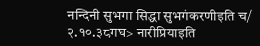नन्दिनी सुभगा सिद्धा सुभगंकरणीइति च/ २.१०.३८गघ> नारीप्रियाइति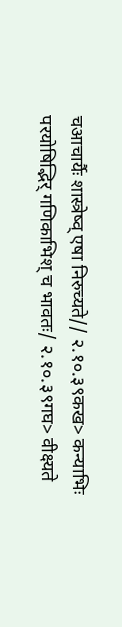चआचार्यैः शास्त्रेष्व् एषा निरुच्यते// २.१०.३९कख> कन्याभिः परयोषिद्भिर् गणिकाभिश् च भावतः/ २.१०.३९गघ> वीक्ष्यते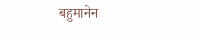बहुमानेन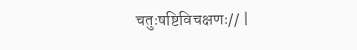चतुःषष्टिविचक्षणः// |